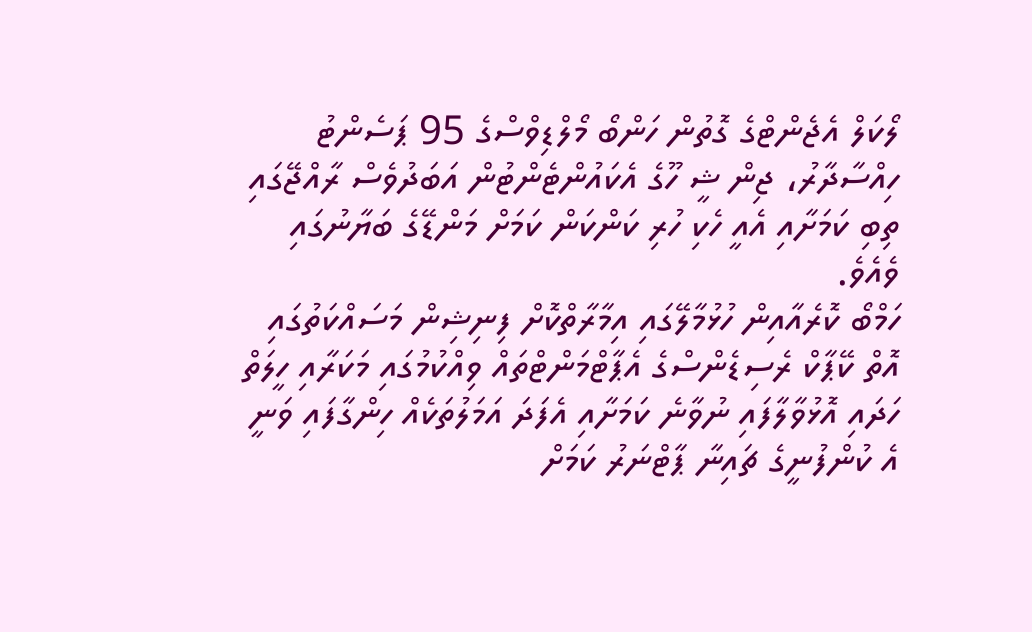ލޯކަލް އެޖެންޓްގެ ގޮތުން ހަންބޯ މޯލްޑިވްސްގެ 95 ޕަސެންޓު ހިއްސާދާރު، ޖިން ޝީ ހޫގެ އެކައުންޓެންޓުން އަބަދުވެސް ރާއްޖޭގައި ތިބި ކަމަށާއި އެއީ ހެކި ހުރި ކަންކަން ކަމަށް މަންޑޭގެ ބަޔާނުގައި ވެއެވެ.
ހަމްބޯ ކޮރެއާއިން ހުޅުމާލޭގައި އިމާރާތްކޮށް ފިނިޝިން މަސައްކަތުގައި އޮތް ކޭޕާކް ރެސިޑެންސްގެ އެޕާޓްމަންޓްތައް ވިއްކުމުގައި މަކަރާއި ހީލަތް ހަދައި އޮޅުވާލާފައި ނުވާނެ ކަމަށާއި އެފަދަ އަމަލުތަކެއް ހިންގާފައި ވަނީ އެ ކުންފުނީގެ ޗައިނާ ޕާޓްނަރު ކަމަށް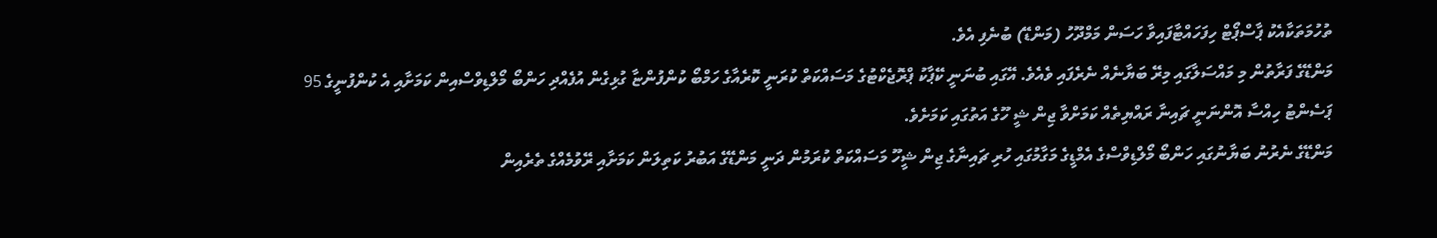ތުހުމަތަކާއެކު ޕާސްޕޯޓް ހިފަހައްޓާފައިވާ ހަސަން މަމްދޫހު (މަންޑޭ) ބުނެފި އެވެ.
މަންޑޭގެ ފަރާތުން މި މައްސަލާގައި މިރޭ ބަޔާނެއް ނެރެފައި ވެއެވެ. އޭގައި ބުނަނީ ކޭޕާކު ޕްރޮޖެކްޓުގެ މަސައްކަތް ކުރަނީ ކޮރެއާގެ ހަމްބޯ ކުންފުންޏާ ގުޅިގެން އުފެއްދި ހަންބޯ މޯލްޑިވްސްއިން ކަމަށާއި އެ ކުންފުނީގެ 95 ޕަސެންޓު ހިއްސާ އޮންނަނީ ޗައިނާ ރައްޔިތެއް ކަމަށްވާ ޖިން ޝީ ހޫގެ އަތުގައި ކަމަށެވެ.
މަންޑޭގެ ނެރުނު ބަޔާނުގައި ހަންބޯ މޯލްޑިވްސްގެ އެމްޑީގެ މަގާމުގައި ހުރި ޗައިނާގެ ޖިން ޝީހޫ މަސައްކަތް ކުރަމުން ދަނީ މަންޑޭގެ އަބުރު ކަތިލަން ކަމަށާއި ރޭވުމެއްގެ ތެރެއިން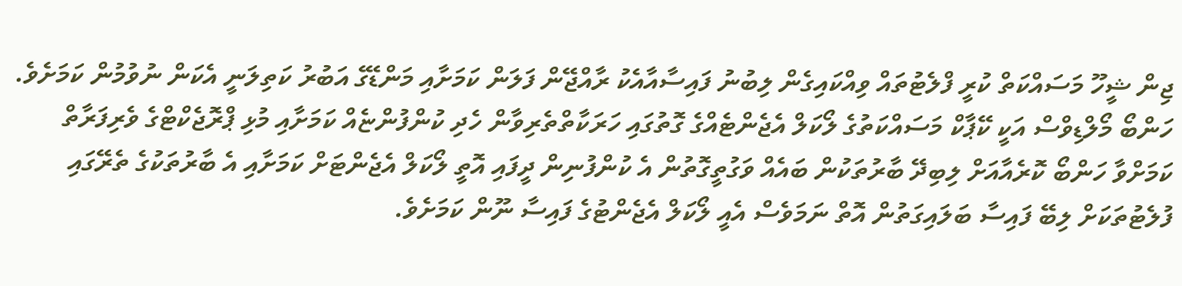ޖިން ޝީހޫ މަސައްކަތް ކުރީ ފްލެޓުތައް ވިއްކައިގެން ލިބުނު ފައިސާއާއެކު ރާއްޖޭން ފަލަން ކަމަށާއި މަންޑޭގެ އަބުރު ކަތިލަނީ އެކަން ނުވުމުން ކަމަށެވެ.
ހަންބޯ މޯލްޑިވްސް އަކީ ކޭޕާކް މަސައްކަތުގެ ލޯކަލް އެޖެންޓެއްގެ ގޮތުގައި ހަރަކާތްތެރިވާން ހެދި ކުންފުންޏެއް ކަމަށާއި މުޅި ޕްރޮޖެކްޓްގެ ވެރިފަރާތް ކަމަށްވާ ހަންބޯ ކޮރެއާއަށް ލިބިދޭ ބާރުތަކުން ބައެއް ވަގުތީގޮތުން އެ ކުންފުނިން ދީފައި އޮތީ ލޯކަލް އެޖެންޓަށް ކަމަށާއި އެ ބާރުތަކުގެ ތެރޭގައި ފުލެޓުތަކަށް ލިބޭ ފައިސާ ބަލައިގަތުން އޮތް ނަމަވެސް އެއީ ލޯކަލް އެޖެންޓުގެ ފައިސާ ނޫން ކަމަށެވެ.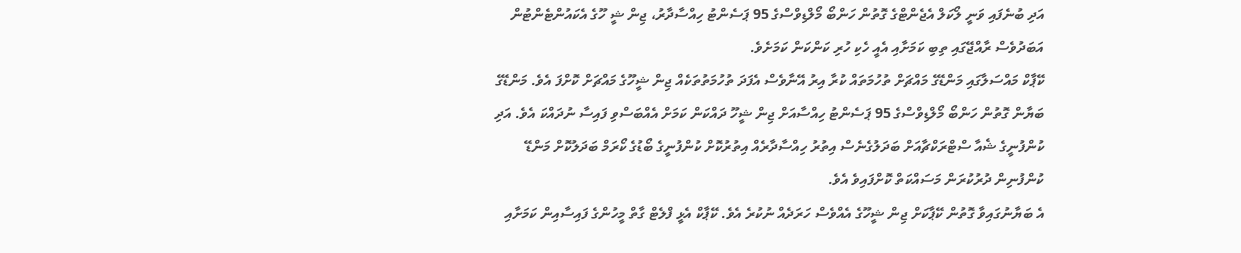އަދި ބުނެފައި ވަނީ ލޯކަލް އެޖެންޓްގެ ގޮތުން ހަންބޯ މޯލްޑިވްސްގެ 95 ޕަސެންޓު ހިއްސާދާރު، ޖިން ޝީ ހޫގެ އެކައުންޓެންޓުން އަބަދުވެސް ރާއްޖޭގައި ތިބި ކަމަށާއި އެއީ ހެކި ހުރި ކަންކަން ކަމަށެވެ.
ކޭޕާކް މައްސަލާގައި މަންޑޭގެ މައްޗަށް ތުހުމަތައް ކުރާ އިރު އޭނާވެސް އެފަދަ ތުހުމަތުތަކެއް ޖިން ޝީހޫގެ މައްޗަށް ކޮށްފަ އެވެ. މަންޑޭގެ ބަޔާން ގޮތުން ހަންބޯ މޯލްޑިވްސްގެ 95 ޕަސެންޓު ހިއްސާއަށް ޖިން ޝީހޫ ދައްކަން ކަމަށް އެއްބަސްވި ފައިސާ ނުދައްކަ އެވެ. އަދި ކުންފުނީގެ ޝެއާ ސްޓްރަކްޗާއަށް ބަދަލުގެނެސް އިތުރު ހިއްސާދާރެއް އިތުރުކޮށް ކުންފުނީގެ ބޯޑުގެ ކޯރަމް ބަދަލުކޮށް މަންޑޭ ކުންފުނިން ދުރުކުރަން މަސައްކަތް ކޮށްފައިވެ އެވެ.
އެ ބަޔާނުގައިވާ ގޮތުން ކޭޕާކަށް ޖިން ޝީހޫގެ އެއްވެސް ހަރަދެއް ނުކުރެ އެވެ. ކޭޕާކް އެޅީ ފްލެޓް ގާތް މީހުންގެ ފައިސާއިން ކަމަށާއި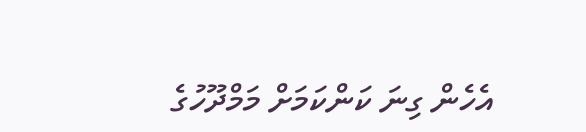އެހެން ގިނަ ކަންކަމަށް މަމްދޫހުގެ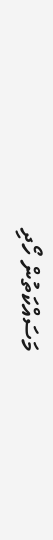މަސައްކަތުން ހޯދި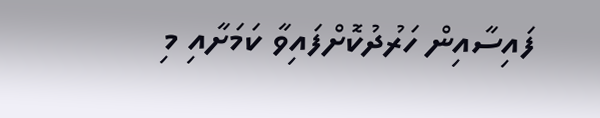ފައިސާއިން ހަރުދުކޮށްފައިވާ ކަމަށާއި މި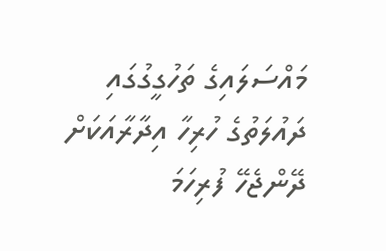މައްސަލައިގެ ތަހުގީގުގައި ދައުލަތުގެ ހުރިހާ އިދާރާއަކަށް ދޭންޖެހޭ ފުރިހަމަ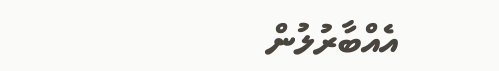އެއްބާރުލުން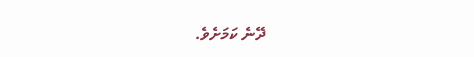ދޭނެ ކަމަށެވެ.